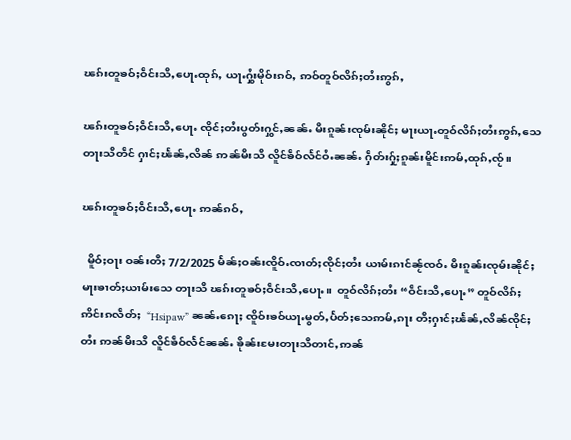ၽၵ်းတူၶဝ်ႈဝဵင်းသီႇပေႃႉထုၵ်ႇ ယႃႉႁွႆးမိုဝ်းၵဝ်ႇ ဢဝ်တူဝ်လိၵ်ႈတႆးဢွၵ်ႇ

ၽၵ်းတူၶဝ်ႈဝဵင်းသီႇပေႃႉ ၸိုင်ႈတႆးပွတ်းႁွင်ႇၼၼ်ႉ မီးၵူၼ်းၸုမ်းၼိုင်ႈ မႃးယႃႉတူဝ်လိၵ်ႈတႆးဢွၵ်ႇသေ တႃးသီတဵင် ႁၢင်ႈၽႅၼ်ႇလိၼ် ဢၼ်မီးသီ လိူင်ၶဵဝ်လႅင်ဝႆႉၼၼ်ႉ ႁဵတ်းႁႂ်ႈၵူၼ်းမိူင်းဢမ်ႇထုၵ်ႇၸႂ်။

ၽၵ်းတူၶဝ်ႈဝဵင်းသီႇပေႃႉ ဢၼ်ၵဝ်ႇ

  မိူဝ်ႈဝႃး ဝၼ်းတီႈ 7/2/2025 မႅၼ်ႈဝၼ်းၸိူဝ်ႉၸၢတ်ႈၸိုင်ႈတႆး ယၢမ်းၵၢင်ၼႂ်ၸဝ်ႉ မီးၵူၼ်းၸုမ်းၼိုင်ႈမႃးၶၢတ်ႈယၢမ်းသေ တႃးသီ ၽၵ်းတူၶဝ်ႈဝဵင်းသီႇပေႃႉ။  တူဝ်လိၵ်ႈတႆး “ဝဵင်းသီႇပေႃႉ” တူဝ်လိၵ်ႈဢိင်းၵလဵတ်ႈ  “Hsipaw” ၼၼ်ႉၵေႃႈ ၸိူဝ်းၶဝ်ယႃႉမွတ်ႇပႅတ်ႈသေဢမ်ႇၵႃး တီႈႁၢင်ႈၽႅၼ်ႇလိၼ်ၸိုင်ႈတႆး ဢၼ်မီးသီ လိူင်ၶဵဝ်လႅင်ၼၼ်ႉ ၶိုၼ်းမႄးတႃးသီတၢင်ႇဢၼ်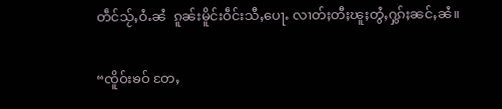တဵင်သႂ်ႇဝႆႉၼႆ  ၵူၼ်းမိူင်းဝဵင်းသီႇပေႃႉ လၢတ်ႈတီႈၽူႈတွႆႇႁွၵ်ႈၼင်ႇၼႆ။

“ၸိူဝ်းၶဝ် တႄႇ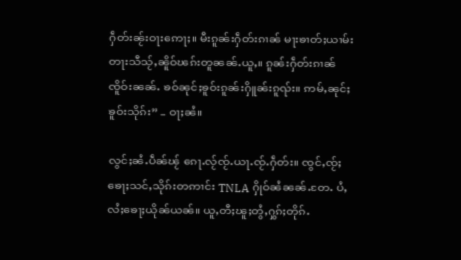ႁဵတ်းၼႂ်းဝႃးဢေႃႈ။ မီးၵူၼ်းႁဵတ်းၵၢၼ် မႃးၶၢတ်ႈယၢမ်း တႃးသီသႂ်ႇၼိူဝ်ၽၵ်းတူၼၼ်ႉယူႇ။ ၵူၼ်းႁဵတ်းၵၢၼ်ၸိူဝ်းၼၼ်ႉ ၶဝ်ၼုင်ႈၶူဝ်းၵူၼ်းႁိူၼ်းၵူၺ်း။ ဢမ်ႇၼုင်ႈၶူဝ်းသိုၵ်း” – ဝႃႈၼႆ။

လွင်ႈၼႆႉပဵၼ်ၽႂ် ၵေႃႉလႂ်ၸႂ်ႉယႃႉၸႂ်ႉႁဵတ်း။ ၸွင်ႇၸႂ်ႈၶေႃႈသင်ႇသိုၵ်းတဢၢင်း TNLA ႁိုဝ်ၼႆၼၼ်ႉတႄႉ ပႆႇလႆႈၶေႃႈယိုၼ်ယၼ်။ ယူႇတီႈၽူႈတွႆႇႁွၵ်ႈတိုၵ်ႉ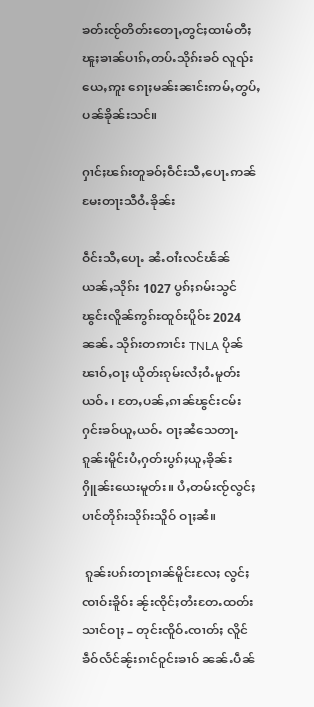ၶတ်းၸႂ်တိတ်းတေႃႇတွင်ႈထၢမ်တီႈ ၽူႈၶၢၼ်ပၢၵ်ႇတပ်ႉသိုၵ်းၶဝ် လူၺ်းယေႇဢူး ၵေႃႈမၼ်းၼၢင်းဢမ်ႇတွပ်ႇပၼ်ၶိုၼ်းသင်။

ႁၢင်ႈၽၵ်းတူၶဝ်ႈဝဵင်းသီႇပေႃႉဢၼ်မႄးတႃးသီဝႆႉၶိုၼ်း

ဝဵင်းသီႇပေႃႉ ၼႆႉဝၢႆးလင်ၽႅၼ်ယၼ်ႇသိုၵ်း 1027 ပွၵ်ႈၵမ်းသွင် ၽွင်းလိူၼ်ဢွၵ်ႊထူဝ်ႊပိူဝ်ႊ 2024 ၼၼ်ႉ သိုၵ်းတဢၢင်း TNLA ပိုၼ်ၽၢဝ်ႇဝႃႈ ယိုတ်းၵုမ်းလႆႈဝႆႉမူတ်းယဝ်ႉ ၊ တႄႇပၼ်ႇၵၢၼ်ၽွင်းငမ်းႁင်းၶဝ်ယူႇယဝ်ႉ ဝႃႈၼႆသေတႃႉ ၵူၼ်းမိူင်းပႆႇႁတ်းပွၵ်ႈယူႇၶိုၼ်းႁိူၼ်းယေးမူတ်း။ ပႆႇတမ်းၸႂ်လွင်ႈပၢင်တိုၵ်းသိုၵ်းသိူဝ် ဝႃႈၼႆ။

 ၵူၼ်းပၵ်းတႃၵၢၼ်မိူင်းလႄႈ လွင်ႈၸၢဝ်းၶိူဝ်း ၼႂ်းၸိုင်ႈတႆးတႄႉထတ်းသၢင်ဝႃႈ – တုင်းၸိူဝ်ႉၸၢတ်ႈ လိူင်ၶဵဝ်လႅင်ၼႂ်းၵၢင်ဝူင်းၶၢဝ် ၼၼ်ႉပဵၼ်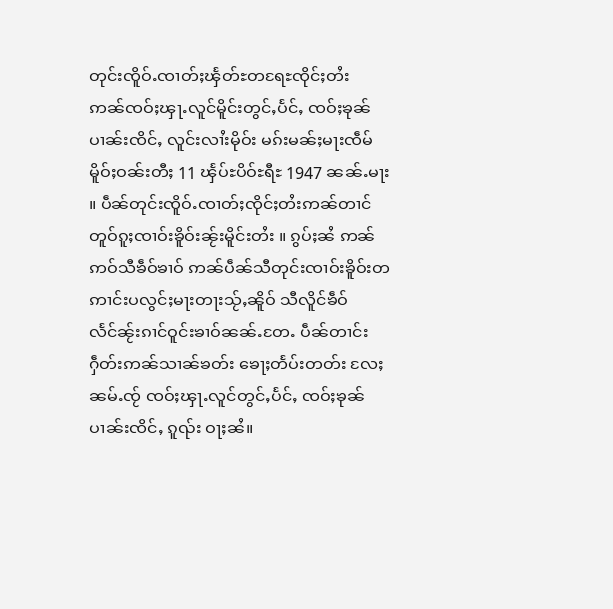တုင်းၸိူဝ်ႉၸၢတ်ႈၾႅတ်ႊတရႄႊၸိုင်ႈတႆး  ဢၼ်ၸဝ်ႈၾႃႉလူင်မိူင်းတွင်ႇပႅင်ႇ ၸဝ်ႈၶုၼ်ပၢၼ်းၸိင်ႇ လူင်းလၢႆးမိုဝ်း မၵ်းမၼ်ႈမႃးၸဵမ်မိူဝ်ႈဝၼ်းတီႈ 11 ၾႅပ်ႊပိဝ်ႊရီႊ 1947 ၼၼ်ႉမႃး ။ ပဵၼ်တုင်းၸိူဝ်ႉၸၢတ်ႈၸိုင်ႈတႆးဢၼ်တၢင်တူဝ်ၵူႈၸၢဝ်းၶိူဝ်းၼႂ်းမိူင်းတႆး ။ ၵွပ်ႈၼႆ ဢၼ်ဢဝ်သီၶဵဝ်ၶၢဝ် ဢၼ်ပဵၼ်သီတုင်းၸၢဝ်းၶိူဝ်းတဢၢင်းပလွင်ႈမႃးတႃးသႂ်ႇၼိူဝ် သီလိူင်ၶဵဝ်လႅင်ၼႂ်းၵၢင်ဝူင်းၶၢဝ်ၼၼ်ႉတႄႉ ပဵၼ်တၢင်းႁဵတ်းဢၼ်သၢၼ်ၶတ်း ၶေႃႈတႅပ်းတတ်း လႄႈၼမ်ႉၸႂ် ၸဝ်ႈၾႃႉလူင်တွင်ႇပႅင်ႇ ၸဝ်ႈၶုၼ်ပၢၼ်းၸိင်ႇ ၵူၺ်း ဝႃႈၼႆ။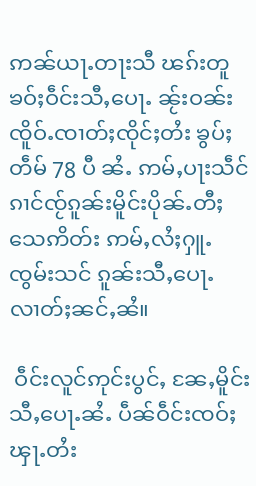ဢၼ်ယႃႉတႃးသီ ၽၵ်းတူၶဝ်ႈဝဵင်းသီႇပေႃႉ ၼႂ်းဝၼ်းၸိူဝ်ႉၸၢတ်ႈၸိုင်ႈတႆး ၶွပ်ႈတဵမ် 78 ပီ ၼႆႉ ဢမ်ႇပႃးသဵင်ၵၢင်ၸႂ်ၵူၼ်းမိူင်းပိုၼ်ႉတီႈသေဢိတ်း ဢမ်ႇလႆႈႁူႉၸွမ်းသင် ၵူၼ်းသီႇပေႃႉလၢတ်ႈၼင်ႇၼႆ။

 ဝဵင်းလူင်ဢုင်းပွင်ႇ ၼႄႇမိူင်းသီႇပေႃႉၼႆႉ ပဵၼ်ဝဵင်းၸဝ်ႈၾႃႉတႆး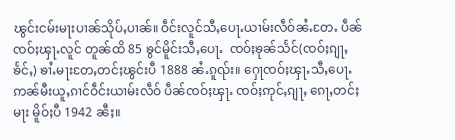ၽွင်းငမ်းမႃးပၢၼ်သိုပ်ႇပၢၼ်။ ဝဵင်းလူင်သီႇပေႃႉယၢမ်းလဵဝ်ၼႆႉတႄႉ ပဵၼ်ၸဝ်ႈၾႃႉလူင် တူၼ်ထိ 85 ၶွင်မိူင်းသီႇပေႃႉ  ၸဝ်ႈၶုၼ်သႅင်(ၸဝ်ႈၵျႃႇၶႅင်ႇ) ၶၢႆႉမႃးတႄႇတင်ႈၽွင်းပီ 1888 ၼႆႉၵူၺ်း။ ႁေႃၸဝ်ႈၾႃႉသီႇပေႃႉဢၼ်မီးယူႇၵၢင်ဝဵင်းယၢမ်းလဵဝ် ပဵၼ်ၸဝ်ႈၾႃႉ ၸဝ်ႈဢုင်ႇၵျႃႇ ၵေႃႇတင်ႈမႃး မိူဝ်ႈပီ 1942 ၼီႈ။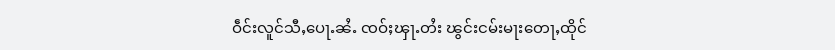ဝဵင်းလူင်သီႇပေႃႉၼႆႉ ၸဝ်ႈၾႃႉတႆး ၽွင်းငမ်းမႃးတေႃႇထိုင်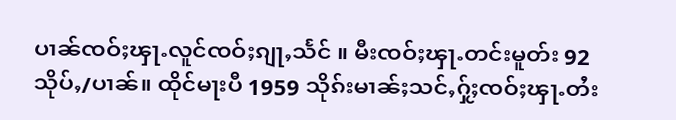ပၢၼ်ၸဝ်ႈၾႃႉလူင်ၸဝ်ႈၵျႃႇသႅင် ။ မီးၸဝ်ႈၾႃႉတင်းမူတ်း 92 သိုပ်ႇ/ပၢၼ်။ ထိုင်မႃးပီ 1959 သိုၵ်းမၢၼ်ႈသင်ႇႁႂ်ႈၸဝ်ႈၾႃႉတႆး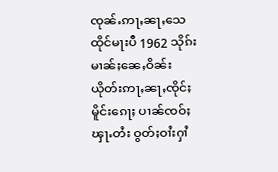ၸုၼ်ႉဢႃႇၼႃႇသေ ထိုင်မႃးပီ 1962 သိုၵ်းမၢၼ်ႈၼေႇဝိၼ်း ယိုတ်းဢႃႇၼႃႇၸိုင်ႈမိူင်းၵေႃႈ ပၢၼ်ၸဝ်ႈၾႃႉတႆး ဝွတ်ႈဝၢႆးႁၢႆ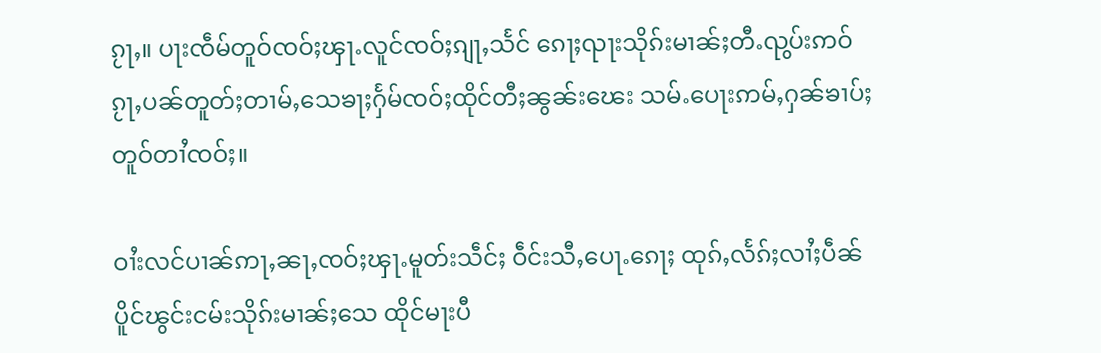ၵႂႃႇ။ ပႃးၸဵမ်တူဝ်ၸဝ်ႈၾႃႉလူင်ၸဝ်ႈၵျႃႇသႅင် ၵေႃႈၺႃးသိုၵ်းမၢၼ်ႈတီႉၺွပ်းဢဝ်ၵႂႃႇပၼ်တူတ်ႈတၢမ်ႇသေၶႃႈႁႅမ်ၸဝ်ႈထိုင်တီႈၼွၼ်းၽေး သမ်ႉပေႃးဢမ်ႇႁၼ်ၶၢပ်ႈတူဝ်တၢႆၸဝ်ႈ။

ဝၢႆးလင်ပၢၼ်ဢႃႇၼႃႇၸဝ်ႈၾႃႉမူတ်းသဵင်ႈ ဝဵင်းသီႇပေႃႉၵေႃႈ ထုၵ်ႇလႅၵ်ႈလၢႆႈပဵၼ် ပိူင်ၽွင်းငမ်းသိုၵ်းမၢၼ်ႈသေ ထိုင်မႃးပီ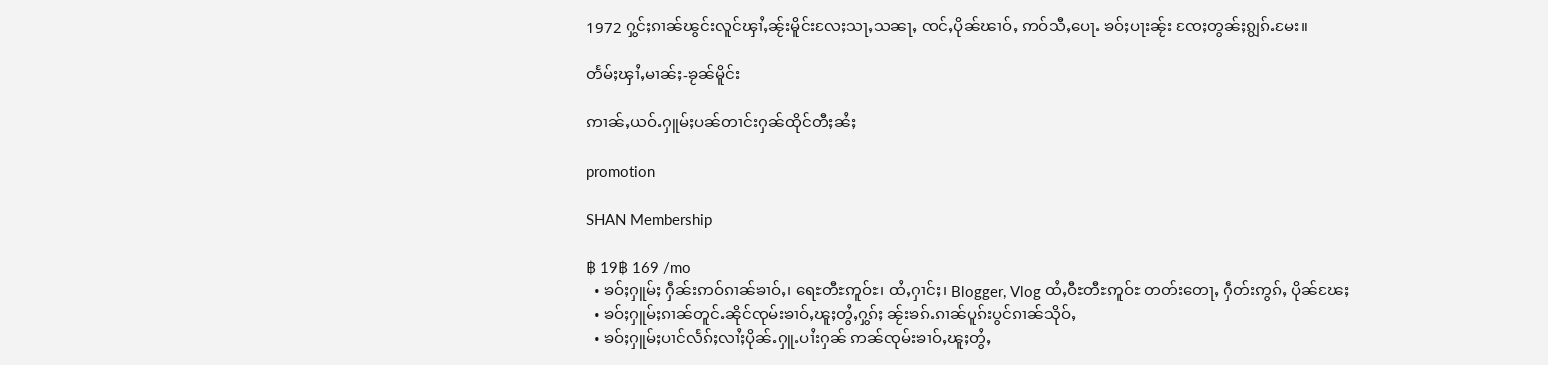1972 ႁွင်ႈၵၢၼ်ၽွင်းလူင်ၾၢႆႇၼႂ်းမိူင်းလႄႈသႃႇသၼႃႇ ၸင်ႇပိုၼ်ၽၢဝ်ႇ ဢဝ်သီႇပေႃႉ ၶဝ်ႈပႃးၼႂ်း ၸႄႈတွၼ်ႈၵျွၵ်ႉမႄး။

တႅမ်ႈၾၢႆႇမၢၼ်ႈ-ၶႂၼ်မိူင်း

ဢၢၼ်ႇယဝ်ႉႁူမ်ႈပၼ်တၢင်းႁၼ်ထိုင်တီႈၼႆႈ

promotion

SHAN Membership

฿ 19฿ 169 /mo
  • ၶဝ်ႈႁူမ်ႈ ႁဵၼ်းဢဝ်ၵၢၼ်ၶၢဝ်ႇ၊ ရေႊတီႊဢူဝ်ႊ၊ ထႆႇႁၢင်ႈ၊ Blogger, Vlog ထႆႇဝီႊတီႊဢူဝ်ႊ တတ်းတေႃႇ ႁဵတ်းဢွၵ်ႇ ပိုၼ်ၽႄႈ
  • ၶဝ်ႈႁူမ်ႈၵၢၼ်တူင်ႉၼိုင်ၸုမ်းၶၢဝ်ႇၽူႈတွႆႇႁွၵ်ႈ ၼႂ်းၶၵ်ႉၵၢၼ်ပူၵ်းပွင်ၵၢၼ်သိုဝ်ႇ
  • ၶဝ်ႈႁူမ်ႈပၢင်လႅၵ်ႈလၢႆႈပိုၼ်ႉႁူႉပၢႆးႁၼ် ဢၼ်ၸုမ်းၶၢဝ်ႇၽူႈတွႆႇ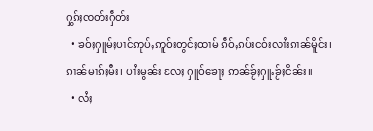ႁွၵ်ႈၸတ်းႁဵတ်း
  • ၶဝ်ႈႁူမ်ႈပၢင်ဢုပ်ႇဢူဝ်းတွင်ႈထၢမ် ၵဵဝ်ႇၵပ်းငဝ်းလၢႆးၵၢၼ်မိူင်း၊ ၵၢၼ်မၢၵ်ႈမီး၊ ပၢႆးမွၼ်း လႄႈ ႁူဝ်ၶေႃႈ ဢၼ်ၶႂ်ႈႁူႉၶႂ်ႈငိၼ်း။
  • လႆႈ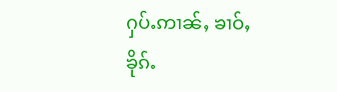ႁပ်ႉဢၢၼ်ႇ ၶၢဝ်ႇၶိုၵ်ႉ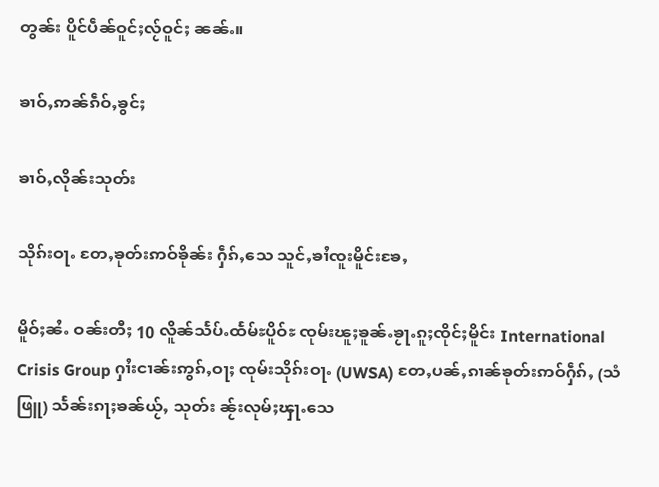တွၼ်း ပိူင်ပဵၼ်ဝူင်ႈလႂ်ဝူင်ႈ ၼၼ်ႉ။

ၶၢဝ်ႇဢၼ်ၵဵဝ်ႇၶွင်ႈ

ၶၢဝ်ႇလိုၼ်းသုတ်း

သိုၵ်းဝႃႉ တႄႇၶုတ်းဢဝ်ၶိုၼ်း ႁဵၵ်ႇသေ သူင်ႇၶၢႆၸူးမိူင်းၶႄႇ

မိူဝ်ႈၼႆႉ ဝၼ်းတီႈ 10 လိူၼ်သႅပ်ႉထႅမ်ႊပိူဝ်ႊ ၸုမ်းၽူႈၶူၼ်ႉၶႂႃႉၵူႈၸိုင်ႈမိူင်း International Crisis Group ႁၢႆးငၢၼ်းဢွၵ်ႇဝႃႈ ၸုမ်းသိုၵ်းဝႃႉ (UWSA) တႄႇပၼ်ႇၵၢၼ်ၶုတ်းဢဝ်ႁဵၵ်ႇ (သံဖြူ) သႅၼ်းၵႃႈၶၼ်ယႂ်ႇ သုတ်း ၼႂ်းလုမ်ႈၾႃႉသေ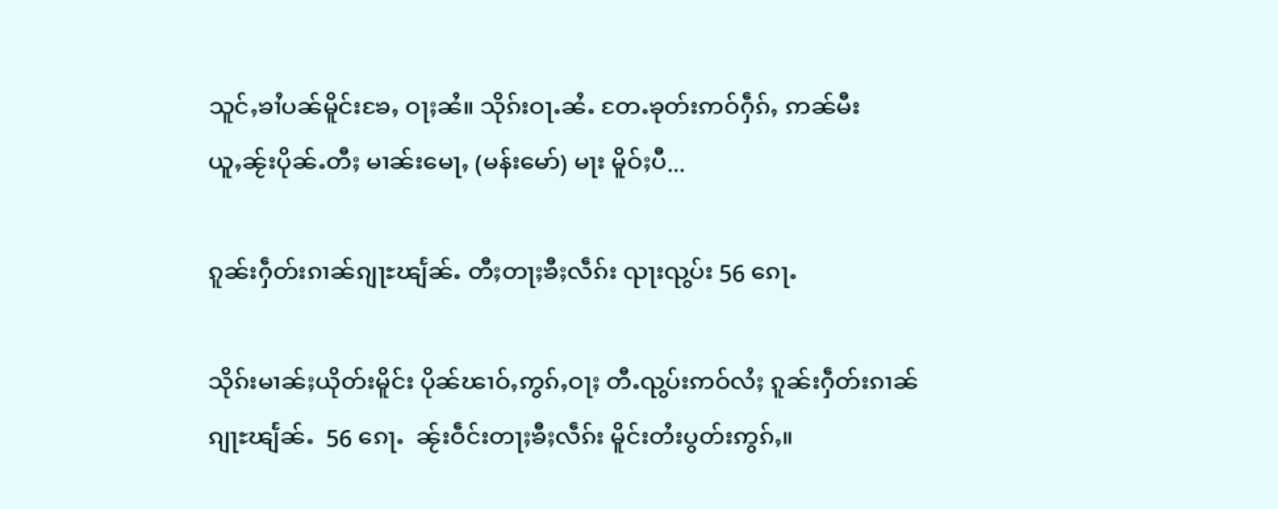သူင်ႇၶၢႆပၼ်မိူင်းၶႄႇ ဝႃႈၼႆ။ သိုၵ်းဝႃႉၼႆႉ တႄႉၶုတ်းဢဝ်ႁဵၵ်ႇ ဢၼ်မီးယူႇၼႂ်းပိုၼ်ႉတီႈ မၢၼ်းမေႃႇ (မန်းမော်) မႃး မိူဝ်ႈပီ...

ၵူၼ်းႁဵတ်းၵၢၼ်ၵျႃႊၽျႅၼ်ႉ တီႈတႃႈၶီႈလဵၵ်း ၺႃးၺွပ်း 56 ၵေႃႉ

သိုၵ်းမၢၼ်ႈယိုတ်းမိူင်း ပိုၼ်ၽၢဝ်ႇဢွၵ်ႇဝႃႈ တီႉၺွပ်းဢဝ်လႆႈ ၵူၼ်းႁဵတ်းၵၢၼ်ၵျႃႊၽျႅၼ်ႉ  56 ၵေႃႉ  ၼႂ်းဝဵင်းတႃႈၶီႈလဵၵ်း မိူင်းတႆးပွတ်းဢွၵ်ႇ။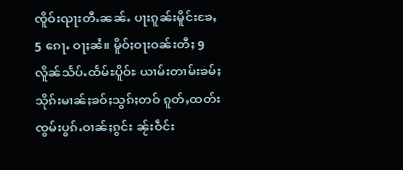ၸိူဝ်းၺႃးတီႉၼၼ်ႉ ပႃးၵူၼ်းမိူင်းၶႄႇ 5 ၵေႃႉ ဝႃႈၼႆ။ မိူဝ်ႈဝႃးဝၼ်းတီႈ 9 လိူၼ်သႅပ်ႉထႅမ်ႊပိူဝ်ႊ ယၢမ်းတၢမ်းၶမ်ႈ သိုၵ်းမၢၼ်ႈၶဝ်ႈသွၵ်ႈတဝ် ၵူတ်ႇထတ်း ၸွမ်းပွၵ်ႉဝၢၼ်ႈၵွင်း ၼႂ်းဝဵင်း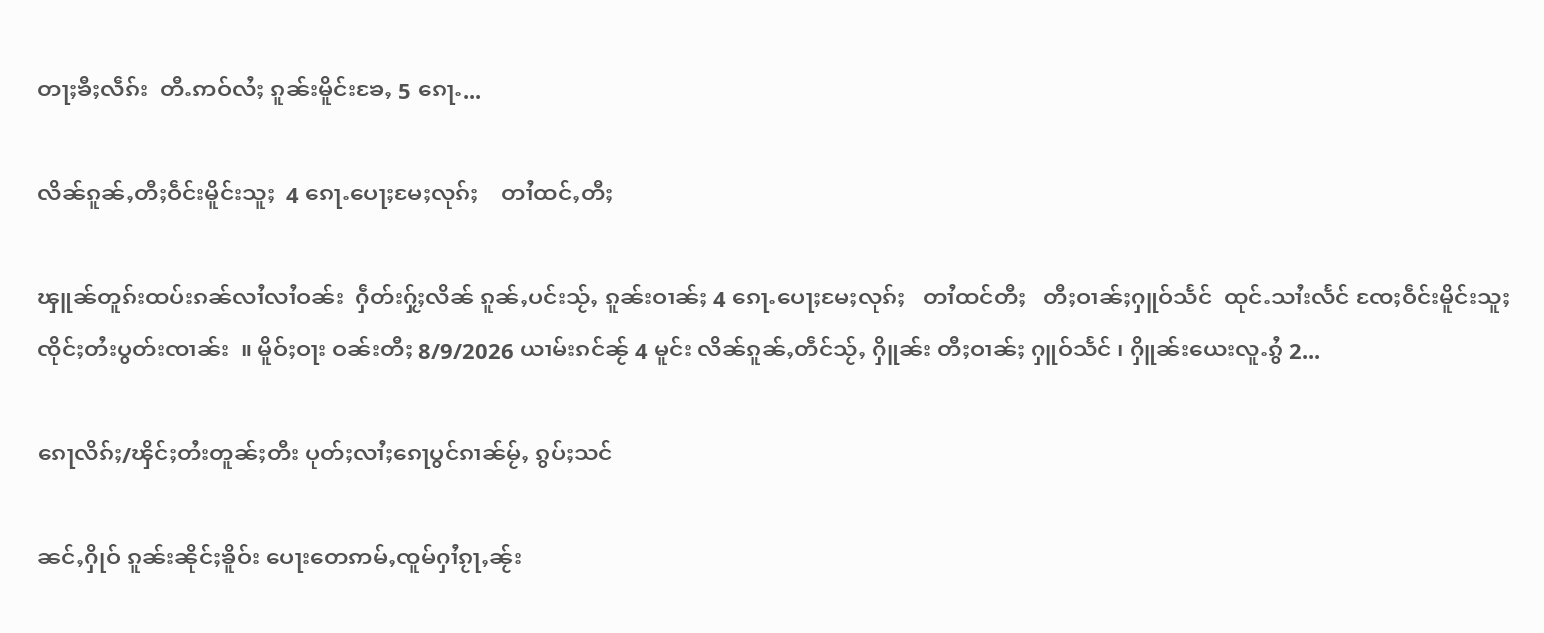တႃႈၶီႈလဵၵ်း  တီႉဢဝ်လႆႈ ၵူၼ်းမိူင်းၶႄႇ 5 ၵေႃႉ...

လိၼ်ၵူၼ်ႇတီႈဝဵင်းမိူင်းသူႈ  4 ၵေႃႉပေႃႈမႄႈလုၵ်ႈ    တၢႆထင်ႇတီႈ

ၾူၼ်တူၵ်းထပ်းၵၼ်လၢႆလၢႆဝၼ်း  ႁဵတ်းႁႂ်ႈလိၼ် ၵူၼ်ႇပင်းသႂ်ႇ ၵူၼ်းဝၢၼ်ႈ 4 ၵေႃႉပေႃႈမႄႈလုၵ်ႈ   တၢႆထင်တီႈ   တီႈဝၢၼ်ႈႁူဝ်သႅင်  ထုင်ႉသၢႆးလႅင် ၸႄႈဝဵင်းမိူင်းသူႈ ၸိုင်ႈတႆးပွတ်းၸၢၼ်း  ။ မိူဝ်ႈဝႃး ဝၼ်းတီႈ 8/9/2026 ယၢမ်းၵင်ၼႂ် 4 မူင်း လိၼ်ၵူၼ်ႇတဵင်သႂ်ႇ ႁိူၼ်း တီႈဝၢၼ်ႈ ႁူဝ်သႅင် ၊ ႁိူၼ်းယေးလူႉၵွႆ 2...

ၵေႃလိၵ်ႈ/ၾိင်ႈတႆးတူၼ်ႈတီး ပုတ်ႈလၢႆႈၵေႃပွင်ၵၢၼ်မႂ်ႇ ၵွပ်ႈသင်

ၼင်ႇႁိုဝ် ၵူၼ်းၼိုင်ႈၶိူဝ်း ပေႃးတေဢမ်ႇၸူမ်ႁၢႆၵႂႃႇၼႂ်း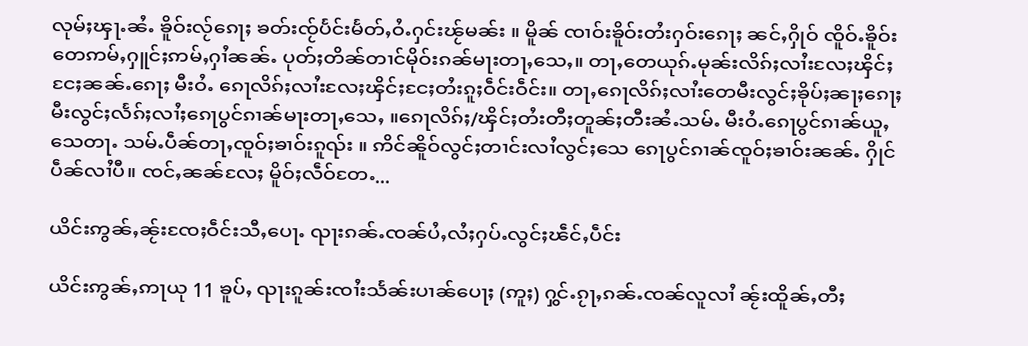လုမ်ႈၾႃႉၼႆႉ ၶိူဝ်းလႂ်ၵေႃႈ ၶတ်းၸႂ်ပႅင်းမႅတ်ႇဝႆႉႁင်းၽႂ်မၼ်း ။ မိူၼ် ၸၢဝ်းၶိူဝ်းတႆးႁဝ်းၵေႃႈ ၼင်ႇႁိုဝ် ၸိူဝ်ႉၶိူဝ်းတေဢမ်ႇႁူင်ႈဢမ်ႇႁၢႆၼၼ်ႉ ပုတ်ႈတိၼ်တၢင်မိုဝ်းၵၼ်မႃးတႃႇသေႇ။ တႃႇတေယုၵ်ႉမုၼ်းလိၵ်ႈလၢႆးလႄႈၾိင်ႈငႄႈၼၼ်ႉၵေႃႈ မီးဝႆႉ ၵေႃလိၵ်ႈလၢႆးလႄႈၾိင်ႈငႄႈတႆးၵူႈဝဵင်းဝဵင်း။ တႃႇၵေႃလိၵ်ႈလၢႆးတေမီးလွင်ႈၶိုပ်ႈၼႃႈၵေႃႈ မီးလွင်ႈလႅၵ်ႈလၢႆႈၵေႃပွင်ၵၢၼ်မႃးတႃႇသေႇ ။ၵေႃလိၵ်ႈ/ၾိင်ႈတႆးတီႈတူၼ်ႈတီးၼႆႉသမ်ႉ မီးဝႆႉၵေႃပွင်ၵၢၼ်ယူႇသေတႃႉ သမ်ႉပဵၼ်တႃႇၸူဝ်ႈၶၢဝ်းၵူၺ်း ။ ဢိင်ၼိူဝ်လွင်ႈတၢင်းလၢႆလွင်ႈသေ ၵေႃပွင်ၵၢၼ်ၸူဝ်ႈၶၢဝ်းၼၼ်ႉ ႁိုင်ပဵၼ်လၢႆပီ။ ၸင်ႇၼၼ်လႄႈ မိူဝ်ႈလဵဝ်တႄႉ...

ယိင်းဢွၼ်ႇၼႂ်းၸႄႈဝဵင်းသီႇပေႃႉ ၺႃးၵၼ်ႉၸၼ်ပႆႇလႆႈႁပ်ႉလွင်ႈၽဵင်ႇပဵင်း

ယိင်းဢွၼ်ႇဢႃယု 11 ၶူပ်ႇ ၺႃးၵူၼ်းၸၢႆးသႅၼ်းပၢၼ်ပေႃႈ (ဢူႈ) ႁွင်ႉၵႂႃႇၵၼ်ႉၸၼ်လူလၢႆ ၼႂ်းထိူၼ်ႇတီႈ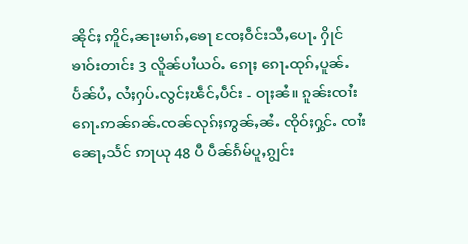ၼိုင်ႈ ဢိူင်ႇၼႃးမၢၵ်ႇၶေႃ ၸႄႈဝဵင်းသီႇပေႃႉ ႁိုင် ၶၢဝ်းတၢင်း 3 လိူၼ်ပၢႆယဝ်ႉ ၵေႃႈ ၵေႃႉထုၵ်ႇပူၼ်ႉပႅၼ်ပႆႇ လႆႈႁပ်ႉလွင်ႈၽဵင်ႇပဵင်း - ဝႃႈၼႆ။ ၵူၼ်းၸၢႆးၵေႃႉဢၼ်ၵၼ်ႉၸၼ်လုၵ်ႈဢွၼ်ႇၼႆႉ ၸိုဝ်ႈႁွင်ႉ ၸၢႆးၼေႃႇသႅင် ဢႃယု 48 ပီ ပဵၼ်ၵႅမ်ပူႇၵျွင်း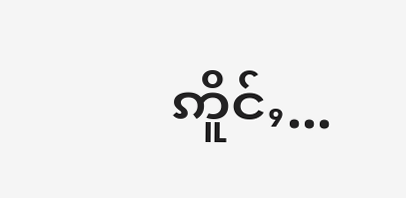ဢိူင်ႇ...